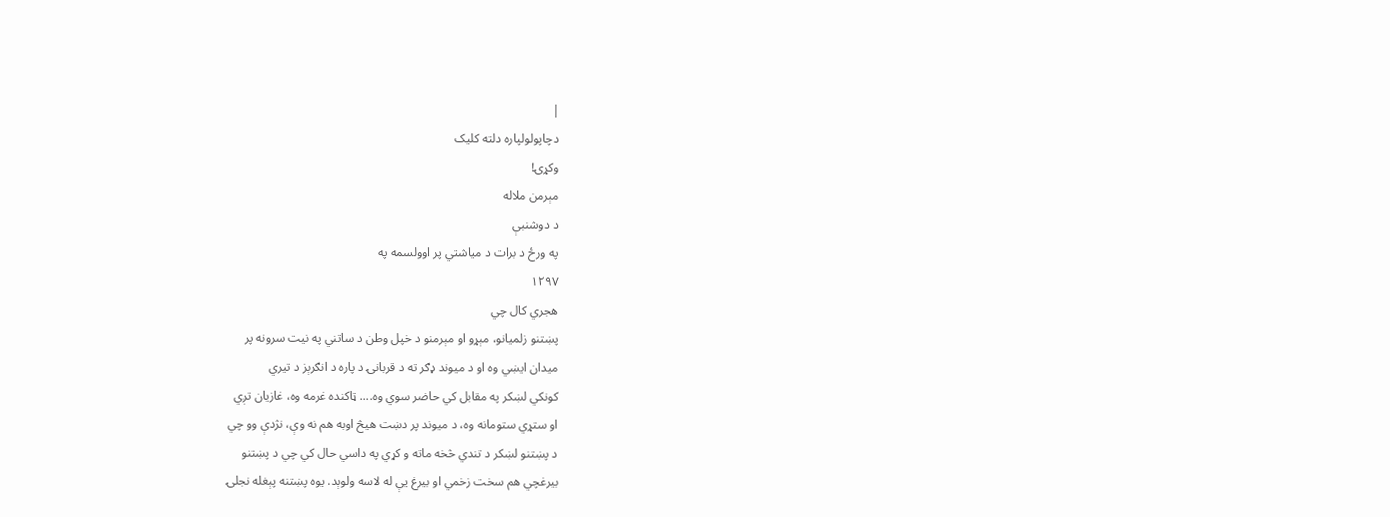|
دچاپولولپاره دلته کليک
وکړۍ!
مېرمن ملاله
د دوشنبې
په ورځ د برات د مياشتي پر اوولسمه په
١٢٩٧
هجري کال چي
پښتنو زلميانو، مېړو او مېرمنو د خپل وطن د ساتني په نيت سرونه پر
ميدان ايښي وه او د ميوند ډګر ته د قربانۍ د پاره د انګرېز د تيري
کونکي لښکر په مقابل کي حاضر سوي وه.... ټاکنده غرمه وه، غازيان تږي
او ستړي ستومانه وه، د ميوند پر دښت هيڅ اوبه هم نه وې، نژدې وو چي
د پښتنو لښکر د تندي څخه ماته و کړي په داسي حال کي چي د پښتنو
بيرغچي هم سخت زخمي او بيرغ يې له لاسه ولوېد. يوه پښتنه پېغله نجلۍ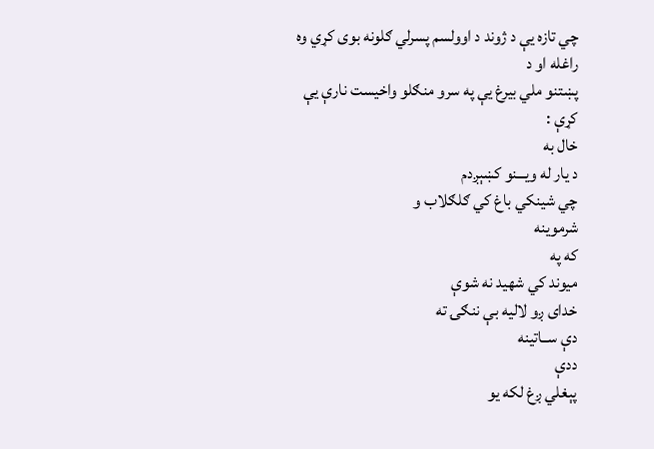چي تازه يې د ژوند د اوولسم پسرلي ګلونه بوی کړي وه راغله او د
پښتنو ملي بيرغ يې په سرو منګلو واخيست نارې يې کړې :
خال به
د يار له ويـــنو کښېږدم
چي شينکي باغ کي ګلګلاب و
شرموينه
که په
ميوند کي شهيد نه شوې
خدای ږو لاليه بې ننګۍ ته
دې ســاتينه
ددې
پېغلي ږغ لکه يو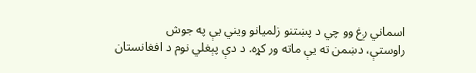اسماني ږغ وو چي د پښتنو زلميانو ويني يې په جوش
راوستې، دښمن ته يې ماته ور کړه. د دې پېغلي نوم د افغانستان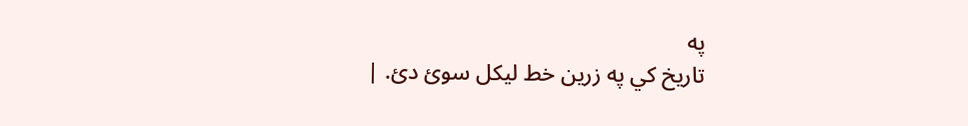په
تاريخ کي په زرين خط ليکل سوئ دئ. |